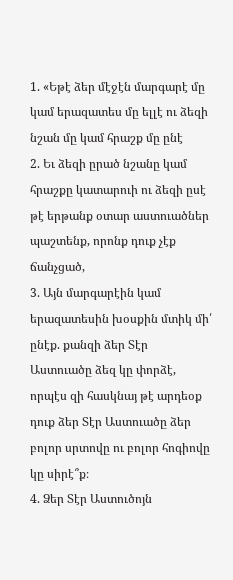1. «Եթէ ձեր մէջէն մարգարէ մը կամ երազատես մը ելլէ ու ձեզի նշան մը կամ հրաշք մը ընէ
2. Եւ ձեզի ըրած նշանը կամ հրաշքը կատարուի ու ձեզի ըսէ թէ երթանք օտար աստուածներ պաշտենք, որոնք դուք չէք ճանչցած,
3. Այն մարգարէին կամ երազատեսին խօսքին մտիկ մի՛ ընէք. քանզի ձեր Տէր Աստուածը ձեզ կը փորձէ, որպէս զի հասկնայ թէ արդեօք դուք ձեր Տէր Աստուածը ձեր բոլոր սրտովը ու բոլոր հոգիովը կը սիրէ՞ք։
4. Ձեր Տէր Աստուծոյն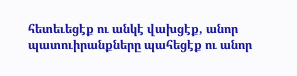հետեւեցէք ու անկէ վախցէք, անոր պատուիրանքները պահեցէք ու անոր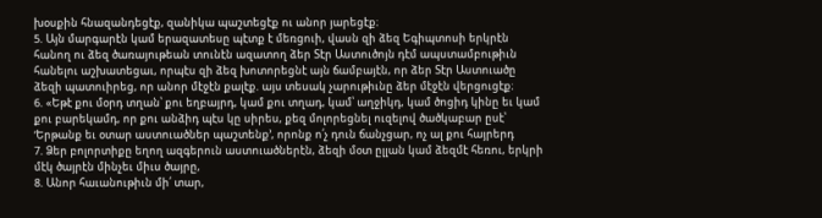խօսքին հնազանդեցէք, զանիկա պաշտեցէք ու անոր յարեցէք։
5. Այն մարգարէն կամ երազատեսը պէտք է մեռցուի, վասն զի ձեզ Եգիպտոսի երկրէն հանող ու ձեզ ծառայութեան տունէն ազատող ձեր Տէր Աստուծոյն դէմ ապստամբութիւն հանելու աշխատեցաւ, որպէս զի ձեզ խոտորեցնէ այն ճամբայէն, որ ձեր Տէր Աստուածը ձեզի պատուիրեց, որ անոր մէջէն քալէք. այս տեսակ չարութիւնը ձեր մէջէն վերցուցէք։
6. «Եթէ քու մօրդ տղան՝ քու եղբայրդ, կամ քու տղադ, կամ՝ աղջիկդ, կամ ծոցիդ կինը եւ կամ քու բարեկամդ, որ քու անձիդ պէս կը սիրես, քեզ մոլորեցնել ուզելով ծածկաբար ըսէ՝ ‘Երթանք եւ օտար աստուածներ պաշտենք’, որոնք ո՛չ դուն ճանչցար, ոչ ալ քու հայրերդ
7. Ձեր բոլորտիքը եղող ազգերուն աստուածներէն, ձեզի մօտ ըլլան կամ ձեզմէ հեռու, երկրի մէկ ծայրէն մինչեւ միւս ծայրը,
8. Անոր հաւանութիւն մի՛ տար,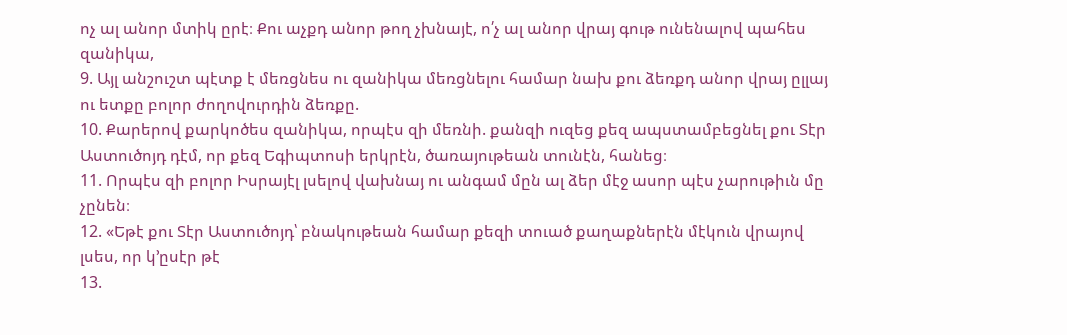ոչ ալ անոր մտիկ ըրէ։ Քու աչքդ անոր թող չխնայէ, ո՛չ ալ անոր վրայ գութ ունենալով պահես զանիկա,
9. Այլ անշուշտ պէտք է մեռցնես ու զանիկա մեռցնելու համար նախ քու ձեռքդ անոր վրայ ըլլայ ու ետքը բոլոր ժողովուրդին ձեռքը.
10. Քարերով քարկոծես զանիկա, որպէս զի մեռնի. քանզի ուզեց քեզ ապստամբեցնել քու Տէր Աստուծոյդ դէմ, որ քեզ Եգիպտոսի երկրէն, ծառայութեան տունէն, հանեց։
11. Որպէս զի բոլոր Իսրայէլ լսելով վախնայ ու անգամ մըն ալ ձեր մէջ ասոր պէս չարութիւն մը չընեն։
12. «Եթէ քու Տէր Աստուծոյդ՝ բնակութեան համար քեզի տուած քաղաքներէն մէկուն վրայով լսես, որ կ’ըսէր թէ
13.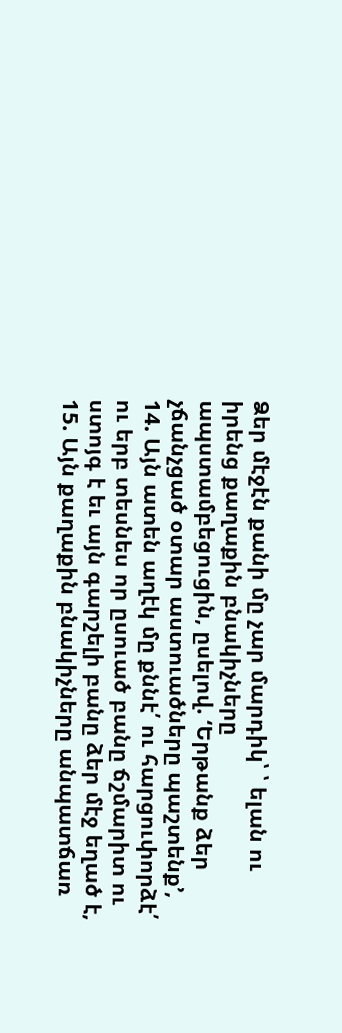Ձեր մէջէն քանի մը չար մարդիկ՝ ՝ ելան ու իրենց քաղաքին բնակիչները ապստամբեցուցին, ըսելով. ‘Երթանք ձեր չճանչցած օտար աստուածները պաշտենք’,
14. Այն ատեն աղէկ մը քննէ՛ ու հարցուփորձէ՛ ու երբ տեսնես որ ըսուած բանը ճշմարիտ ու ստոյգ է եւ այն գարշելի բանը ձեր մէջ եղած է,
15. Այն քաղաքին բնակիչները անպատճառ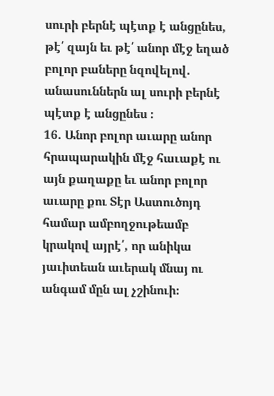սուրի բերնէ պէտք է անցընես, թէ՛ զայն եւ թէ՛ անոր մէջ եղած բոլոր բաները նզովելով. անասուններն ալ սուրի բերնէ պէտք է անցընես ։
16. Անոր բոլոր աւարը անոր հրապարակին մէջ հաւաքէ ու այն քաղաքը եւ անոր բոլոր աւարը քու Տէր Աստուծոյդ համար ամբողջութեամբ կրակով այրէ՛, որ անիկա յաւիտեան աւերակ մնայ ու անգամ մըն ալ չշինուի։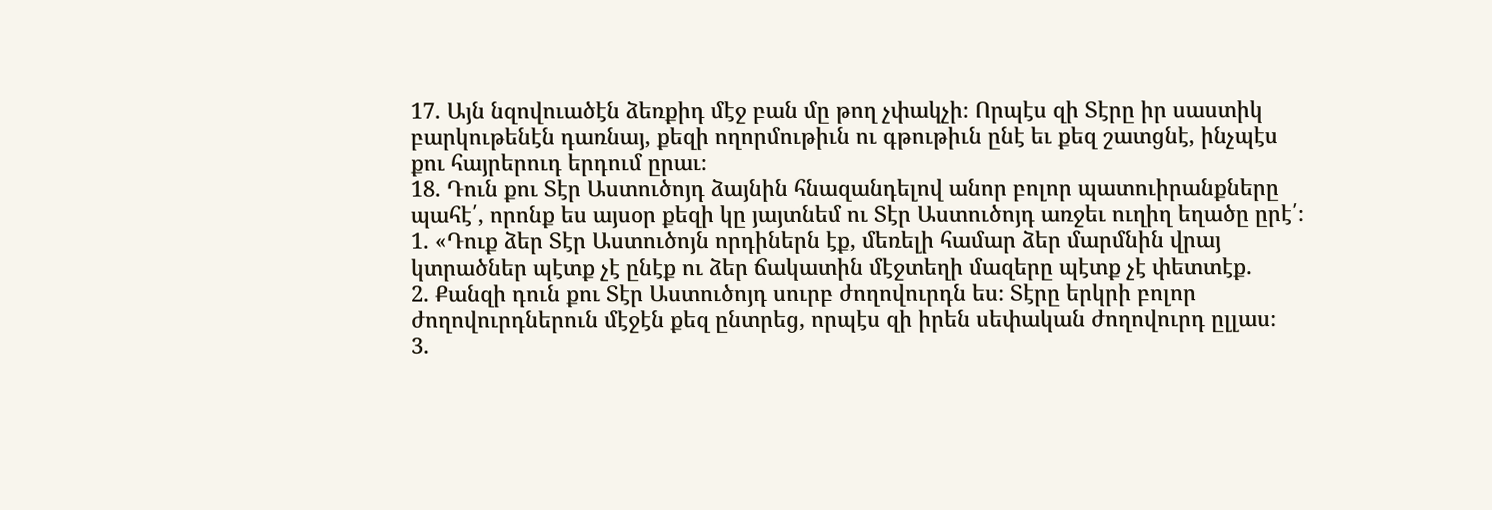17. Այն նզովուածէն ձեռքիդ մէջ բան մը թող չփակչի։ Որպէս զի Տէրը իր սաստիկ բարկութենէն դառնայ, քեզի ողորմութիւն ու գթութիւն ընէ եւ քեզ շատցնէ, ինչպէս քու հայրերուդ երդում ըրաւ։
18. Դուն քու Տէր Աստուծոյդ ձայնին հնազանդելով անոր բոլոր պատուիրանքները պահէ՛, որոնք ես այսօր քեզի կը յայտնեմ ու Տէր Աստուծոյդ առջեւ ուղիղ եղածը ըրէ՛։
1. «Դուք ձեր Տէր Աստուծոյն որդիներն էք, մեռելի համար ձեր մարմնին վրայ կտրածներ պէտք չէ ընէք ու ձեր ճակատին մէջտեղի մազերը պէտք չէ փետտէք.
2. Քանզի դուն քու Տէր Աստուծոյդ սուրբ ժողովուրդն ես։ Տէրը երկրի բոլոր ժողովուրդներուն մէջէն քեզ ընտրեց, որպէս զի իրեն սեփական ժողովուրդ ըլլաս։
3.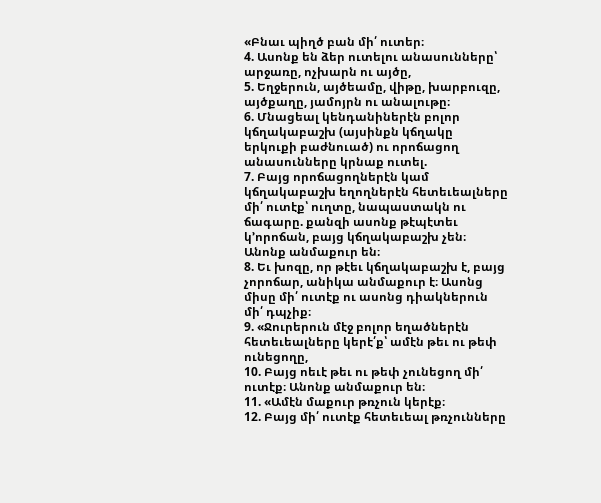«Բնաւ պիղծ բան մի՛ ուտեր։
4. Ասոնք են ձեր ուտելու անասունները՝ արջառը, ոչխարն ու այծը,
5. Եղջերուն, այծեամը, վիթը, խարբուզը, այծքաղը, յամոյրն ու անալութը։
6. Մնացեալ կենդանիներէն բոլոր կճղակաբաշխ (այսինքն կճղակը երկուքի բաժնուած) ու որոճացող անասունները կրնաք ուտել.
7. Բայց որոճացողներէն կամ կճղակաբաշխ եղողներէն հետեւեալները մի՛ ուտէք՝ ուղտը, նապաստակն ու ճագարը. քանզի ասոնք թէպէտեւ կ’որոճան, բայց կճղակաբաշխ չեն։ Անոնք անմաքուր են։
8. Եւ խոզը, որ թէեւ կճղակաբաշխ է, բայց չորոճար, անիկա անմաքուր է։ Ասոնց միսը մի՛ ուտէք ու ասոնց դիակներուն մի՛ դպչիք։
9. «Ջուրերուն մէջ բոլոր եղածներէն հետեւեալները կերէ՛ք՝ ամէն թեւ ու թեփ ունեցողը,
10. Բայց ոեւէ թեւ ու թեփ չունեցող մի՛ ուտէք։ Անոնք անմաքուր են։
11. «Ամէն մաքուր թռչուն կերէք։
12. Բայց մի՛ ուտէք հետեւեալ թռչունները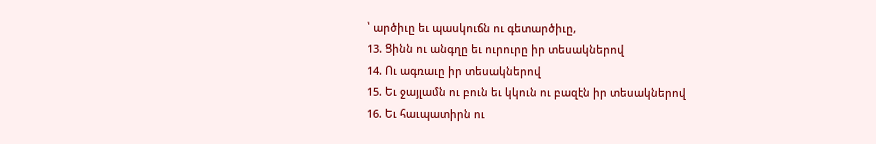՝ արծիւը եւ պասկուճն ու գետարծիւը,
13. Ցինն ու անգղը եւ ուրուրը իր տեսակներով
14. Ու ագռաւը իր տեսակներով
15. Եւ ջայլամն ու բուն եւ կկուն ու բազէն իր տեսակներով
16. Եւ հաւպատիրն ու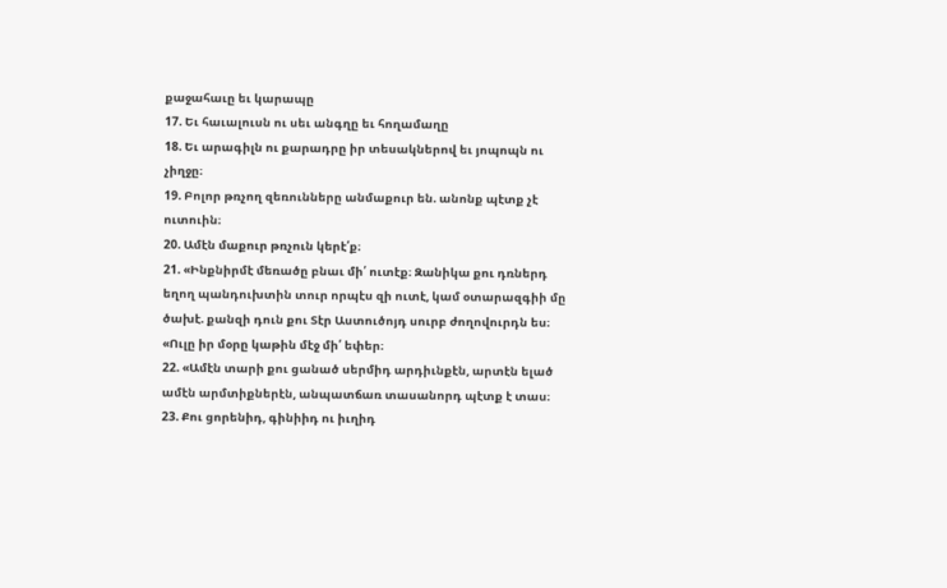քաջահաւը եւ կարապը
17. Եւ հաւալուսն ու սեւ անգղը եւ հողամաղը
18. Եւ արագիլն ու քարադրը իր տեսակներով եւ յոպոպն ու չիղջը։
19. Բոլոր թռչող զեռունները անմաքուր են. անոնք պէտք չէ ուտուին։
20. Ամէն մաքուր թռչուն կերէ՛ք։
21. «Ինքնիրմէ մեռածը բնաւ մի՛ ուտէք։ Զանիկա քու դռներդ եղող պանդուխտին տուր որպէս զի ուտէ, կամ օտարազգիի մը ծախէ. քանզի դուն քու Տէր Աստուծոյդ սուրբ ժողովուրդն ես։ «Ուլը իր մօրը կաթին մէջ մի՛ եփեր։
22. «Ամէն տարի քու ցանած սերմիդ արդիւնքէն, արտէն ելած ամէն արմտիքներէն, անպատճառ տասանորդ պէտք է տաս։
23. Քու ցորենիդ, գինիիդ ու իւղիդ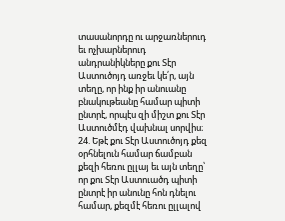տասանորդը ու արջառներուդ եւ ոչխարներուդ անդրանիկները քու Տէր Աստուծոյդ առջեւ կե՛ր, այն տեղը, որ ինք իր անուանը բնակութեանը համար պիտի ընտրէ, որպէս զի միշտ քու Տէր Աստուծմէդ վախնալ սորվիս։
24. Եթէ քու Տէր Աստուծոյդ քեզ օրհնելուն համար ճամբան քեզի հեռու ըլլայ եւ այն տեղը՝ որ քու Տէր Աստուածդ պիտի ընտրէ իր անունը հոն դնելու համար, քեզմէ հեռու ըլլալով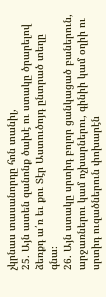չկրնաս տասանորդը հոն տանիլ,
25. Այն ատեն զանոնք ծախէ ու ստակը ծրարելով ձեռքդ ա՛ռ եւ քու Տէր Աստուծոյդ ընտրած տեղը գնա։
26. Այն ստակը սրտիդ բոլոր ցանկացած բաներուն, արջառներու կամ ոչխարներու, գինիի կամ օղիի ու սրտիդ ուզածներուն փոխարէն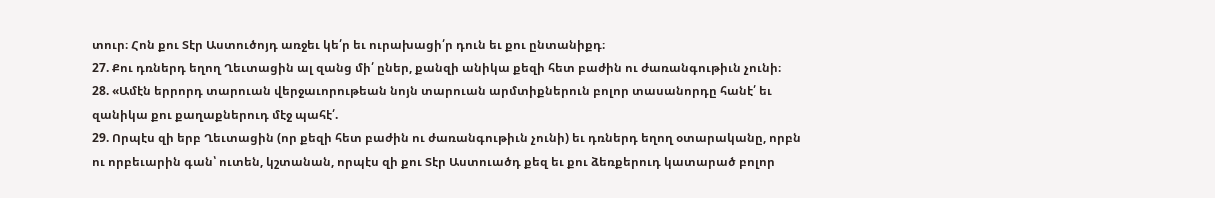տուր։ Հոն քու Տէր Աստուծոյդ առջեւ կե՛ր եւ ուրախացի՛ր դուն եւ քու ընտանիքդ։
27. Քու դռներդ եղող Ղեւտացին ալ զանց մի՛ ըներ, քանզի անիկա քեզի հետ բաժին ու ժառանգութիւն չունի։
28. «Ամէն երրորդ տարուան վերջաւորութեան նոյն տարուան արմտիքներուն բոլոր տասանորդը հանէ՛ եւ զանիկա քու քաղաքներուդ մէջ պահէ՛.
29. Որպէս զի երբ Ղեւտացին (որ քեզի հետ բաժին ու ժառանգութիւն չունի) եւ դռներդ եղող օտարականը, որբն ու որբեւարին գան՝ ուտեն, կշտանան, որպէս զի քու Տէր Աստուածդ քեզ եւ քու ձեռքերուդ կատարած բոլոր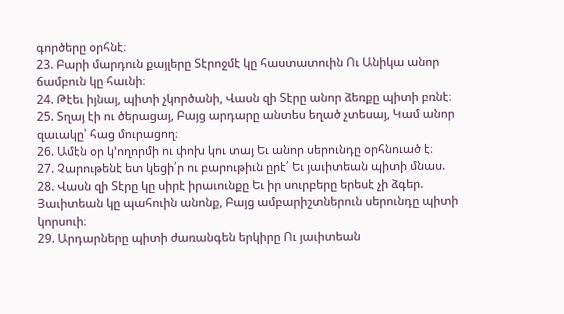գործերը օրհնէ։
23. Բարի մարդուն քայլերը Տէրոջմէ կը հաստատուին Ու Անիկա անոր ճամբուն կը հաւնի։
24. Թէեւ իյնայ, պիտի չկործանի, Վասն զի Տէրը անոր ձեռքը պիտի բռնէ։
25. Տղայ էի ու ծերացայ, Բայց արդարը անտես եղած չտեսայ, Կամ անոր զաւակը՝ հաց մուրացող։
26. Ամէն օր կ’ողորմի ու փոխ կու տայ Եւ անոր սերունդը օրհնուած է։
27. Չարութենէ ետ կեցի՛ր ու բարութիւն ըրէ՛ Եւ յաւիտեան պիտի մնաս.
28. Վասն զի Տէրը կը սիրէ իրաւունքը Եւ իր սուրբերը երեսէ չի ձգեր. Յաւիտեան կը պահուին անոնք, Բայց ամբարիշտներուն սերունդը պիտի կորսուի։
29. Արդարները պիտի ժառանգեն երկիրը Ու յաւիտեան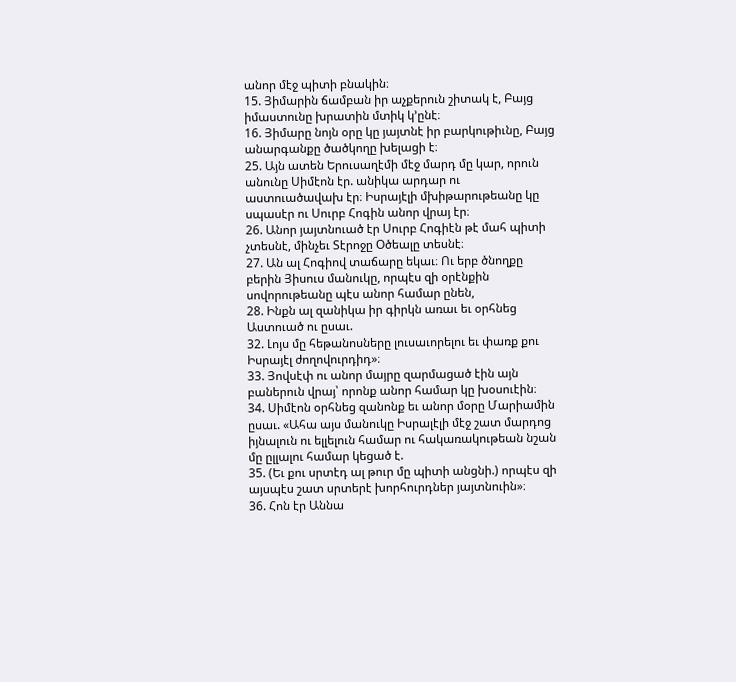անոր մէջ պիտի բնակին։
15. Յիմարին ճամբան իր աչքերուն շիտակ է, Բայց իմաստունը խրատին մտիկ կ’ընէ։
16. Յիմարը նոյն օրը կը յայտնէ իր բարկութիւնը, Բայց անարգանքը ծածկողը խելացի է։
25. Այն ատեն Երուսաղէմի մէջ մարդ մը կար, որուն անունը Սիմէոն էր. անիկա արդար ու աստուածավախ էր։ Իսրայէլի մխիթարութեանը կը սպասէր ու Սուրբ Հոգին անոր վրայ էր։
26. Անոր յայտնուած էր Սուրբ Հոգիէն թէ մահ պիտի չտեսնէ, մինչեւ Տէրոջը Օծեալը տեսնէ։
27. Ան ալ Հոգիով տաճարը եկաւ։ Ու երբ ծնողքը բերին Յիսուս մանուկը, որպէս զի օրէնքին սովորութեանը պէս անոր համար ընեն,
28. Ինքն ալ զանիկա իր գիրկն առաւ եւ օրհնեց Աստուած ու ըսաւ.
32. Լոյս մը հեթանոսները լուսաւորելու եւ փառք քու Իսրայէլ ժողովուրդիդ»։
33. Յովսէփ ու անոր մայրը զարմացած էին այն բաներուն վրայ՝ որոնք անոր համար կը խօսուէին։
34. Սիմէոն օրհնեց զանոնք եւ անոր մօրը Մարիամին ըսաւ. «Ահա այս մանուկը Իսրալէլի մէջ շատ մարդոց իյնալուն ու ելլելուն համար ու հակառակութեան նշան մը ըլլալու համար կեցած է.
35. (Եւ քու սրտէդ ալ թուր մը պիտի անցնի.) որպէս զի այսպէս շատ սրտերէ խորհուրդներ յայտնուին»։
36. Հոն էր Աննա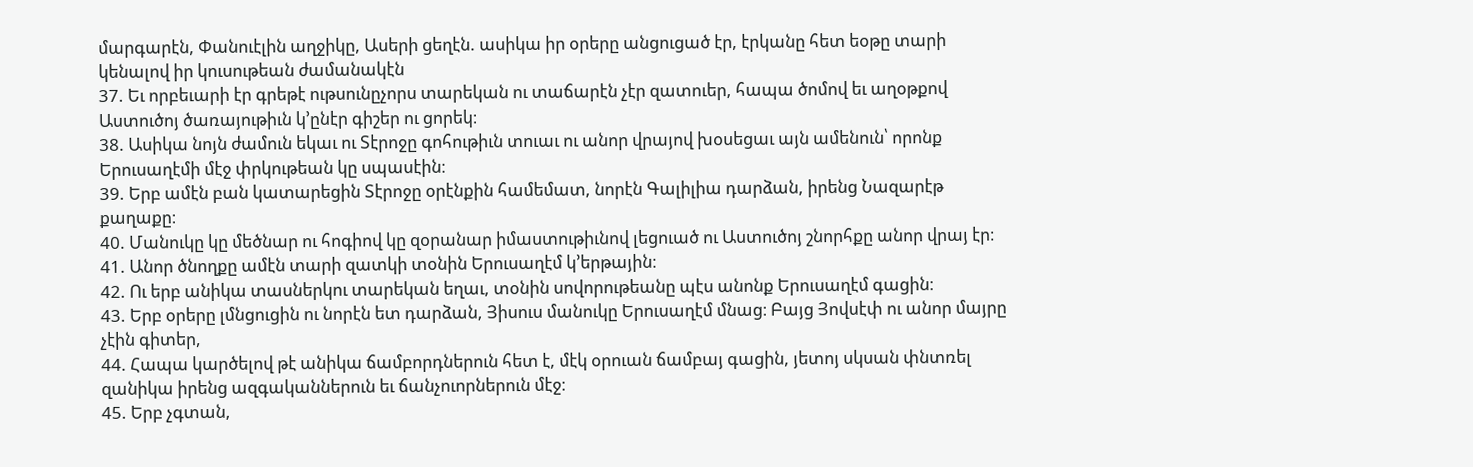մարգարէն, Փանուէլին աղջիկը, Ասերի ցեղէն. ասիկա իր օրերը անցուցած էր, էրկանը հետ եօթը տարի կենալով իր կուսութեան ժամանակէն
37. Եւ որբեւարի էր գրեթէ ութսունըչորս տարեկան ու տաճարէն չէր զատուեր, հապա ծոմով եւ աղօթքով Աստուծոյ ծառայութիւն կ’ընէր գիշեր ու ցորեկ։
38. Ասիկա նոյն ժամուն եկաւ ու Տէրոջը գոհութիւն տուաւ ու անոր վրայով խօսեցաւ այն ամենուն՝ որոնք Երուսաղէմի մէջ փրկութեան կը սպասէին։
39. Երբ ամէն բան կատարեցին Տէրոջը օրէնքին համեմատ, նորէն Գալիլիա դարձան, իրենց Նազարէթ քաղաքը։
40. Մանուկը կը մեծնար ու հոգիով կը զօրանար իմաստութիւնով լեցուած ու Աստուծոյ շնորհքը անոր վրայ էր։
41. Անոր ծնողքը ամէն տարի զատկի տօնին Երուսաղէմ կ’երթային։
42. Ու երբ անիկա տասներկու տարեկան եղաւ, տօնին սովորութեանը պէս անոնք Երուսաղէմ գացին։
43. Երբ օրերը լմնցուցին ու նորէն ետ դարձան, Յիսուս մանուկը Երուսաղէմ մնաց։ Բայց Յովսէփ ու անոր մայրը չէին գիտեր,
44. Հապա կարծելով թէ անիկա ճամբորդներուն հետ է, մէկ օրուան ճամբայ գացին, յետոյ սկսան փնտռել զանիկա իրենց ազգականներուն եւ ճանչուորներուն մէջ։
45. Երբ չգտան,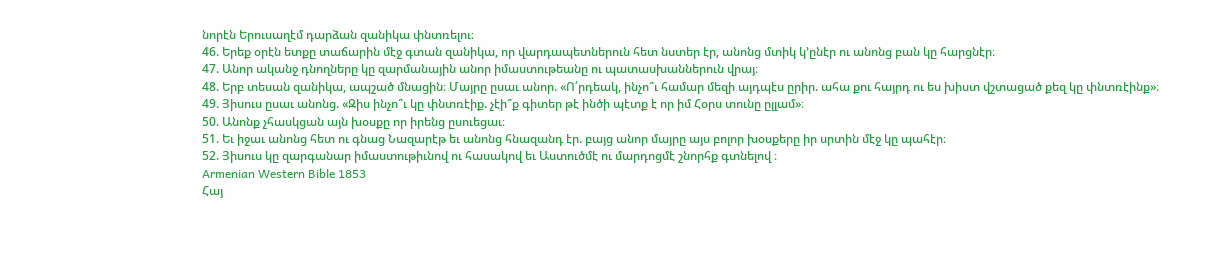նորէն Երուսաղէմ դարձան զանիկա փնտռելու։
46. Երեք օրէն ետքը տաճարին մէջ գտան զանիկա, որ վարդապետներուն հետ նստեր էր, անոնց մտիկ կ’ընէր ու անոնց բան կը հարցնէր։
47. Անոր ականջ դնողները կը զարմանային անոր իմաստութեանը ու պատասխաններուն վրայ։
48. Երբ տեսան զանիկա, ապշած մնացին։ Մայրը ըսաւ անոր. «Ո՛րդեակ, ինչո՞ւ համար մեզի այդպէս ըրիր. ահա քու հայրդ ու ես խիստ վշտացած քեզ կը փնտռէինք»։
49. Յիսուս ըսաւ անոնց. «Զիս ինչո՞ւ կը փնտռէիք. չէի՞ք գիտեր թէ ինծի պէտք է որ իմ Հօրս տունը ըլլամ»։
50. Անոնք չհասկցան այն խօսքը որ իրենց ըսուեցաւ։
51. Եւ իջաւ անոնց հետ ու գնաց Նազարէթ եւ անոնց հնազանդ էր. բայց անոր մայրը այս բոլոր խօսքերը իր սրտին մէջ կը պահէր։
52. Յիսուս կը զարգանար իմաստութիւնով ու հասակով եւ Աստուծմէ ու մարդոցմէ շնորհք գտնելով ։
Armenian Western Bible 1853
Հայ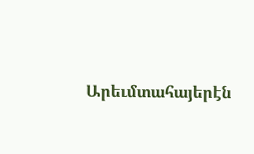Արեւմտահայերէն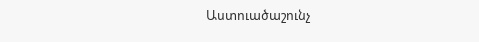Աստուածաշունչ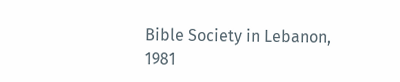Bible Society in Lebanon, 1981